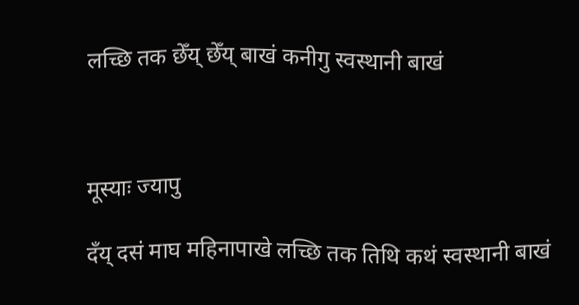लच्छि तक छेँय् छेँय् बाखं कनीगु स्वस्थानी बाखं



मूस्याः ज्यापु

दँय् दसं माघ महिनापाखे लच्छि तक तिथि कथं स्वस्थानी बाखं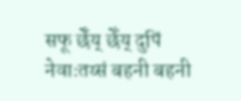सफू छेँय् छेँय् दुपिं नेवाःतय्सं बहनी बहनी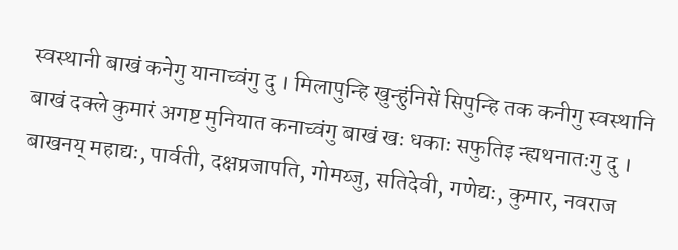स्वस्थानी बाखं कनेगु यानाच्वंगु दु । मिलापुन्हि खुन्हुंनिसें सिपुन्हि तक कनीगु स्वस्थानि बाखं दक्ले कुमारं अगष्ट मुनियात कनाच्वंगु बाखं खः धकाः सफुतिइ न्ह्यथनातःगु दु । बाखनय् महाद्यः, पार्वती, दक्षप्रजापति, गोमय्जु, सतिदेवी, गणेद्यः, कुमार, नवराज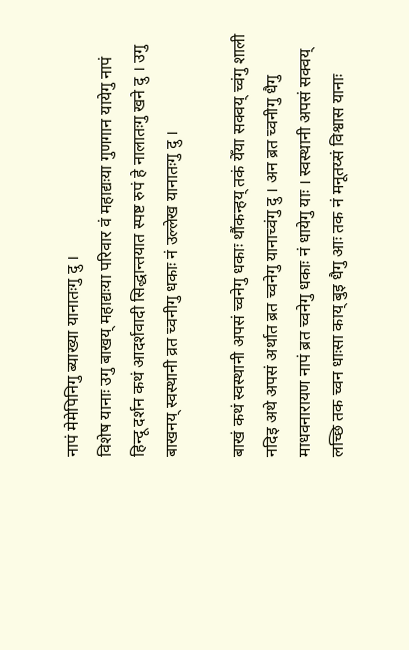नापं मेमेपिनिगु ब्याख्या यानातःगु दु ।
विशेष यानाः उगु बाखय् महाद्यःया परिवार वं महाद्यःया गुणगान यायेगु नापं हिन्दू दर्शन कथं आदर्शवादी सिद्धान्तयात स्पष्ट रुपं हे नालातःगु खने दु । उगु बाखनय् स्वस्थानी व्रत च्वनीगु धकाः नं उल्लेख यानातःगु दु ।

बाखं कथं स्वस्थानी अपसं च्वनेगु धकाः थौंकन्हय् तकं येँया सक्वय् च्वंगु शाली नदिइ अथे अपसं अर्थात ब्रत च्वनेगु यानाच्वंगु दु । अन ब्रत च्वनीगु धैगु माधवनारायण नापं ब्रत च्वनेगु धकाः नं धायेगु याः । स्वस्थानी अपसं सक्वय् लच्छि तक च्वन धाःसा काय् बुइ धैगु आः तक नं मनूतय्सं विश्वास यानाः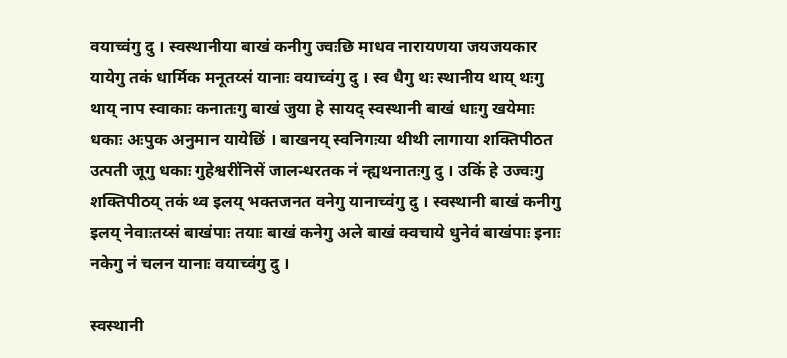वयाच्वंगु दु । स्वस्थानीया बाखं कनीगु ज्वःछि माधव नारायणया जयजयकार यायेगु तकं धार्मिक मनूतय्सं यानाः वयाच्वंगु दु । स्व धैगु थः स्थानीय थाय् थःगु थाय् नाप स्वाकाः कनातःगु बाखं जुया हे सायद् स्वस्थानी बाखं धाःगु खयेमाः धकाः अःपुक अनुमान यायेछिं । बाखनय् स्वनिगःया थीथी लागाया शक्तिपीठत उत्पती जूगु धकाः गुहेश्वरींनिसें जालन्धरतक नं न्ह्यथनातःगु दु । उकिं हे उज्वःगु शक्तिपीठय् तकं थ्व इलय् भक्तजनत वनेगु यानाच्वंगु दु । स्वस्थानी बाखं कनीगु इलय् नेवाःतय्सं बाखंपाः तयाः बाखं कनेगु अले बाखं क्वचाये धुनेवं बाखंपाः इनाः नकेगु नं चलन यानाः वयाच्वंगु दु ।

स्वस्थानी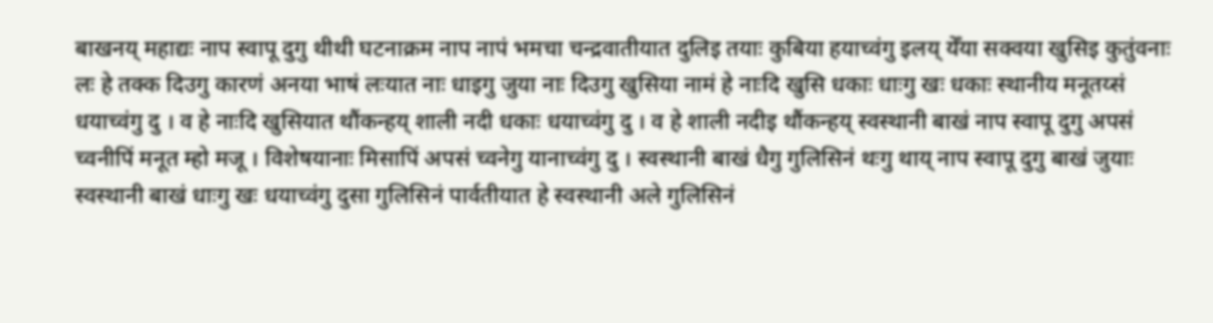बाखनय् महाद्यः नाप स्वापू दुगु थीथी घटनाक्रम नाप नापं भमचा चन्द्रवातीयात दुलिइ तयाः कुबिया हयाच्वंगु इलय् येँया सक्वया खुसिइ कुतुंवनाः लः हे तक्क दिउगु कारणं अनया भाषं लःयात नाः धाइगु जुया नाः दिउगु खुसिया नामं हे नाःदि खुसि धकाः धाःगु खः धकाः स्थानीय मनूतय्सं धयाच्वंगु दु । व हे नाःदि खुसियात थौंकन्हय् शाली नदी धकाः धयाच्वंगु दु । व हे शाली नदीइ थौंकन्हय् स्वस्थानी बाखं नाप स्वापू दुगु अपसं च्वनीपिं मनूत म्हो मजू । विशेषयानाः मिसापिं अपसं च्वनेगु यानाच्वंगु दु । स्वस्थानी बाखं धैगु गुलिसिनं थःगु थाय् नाप स्वापू दुगु बाखं जुयाः स्वस्थानी बाखं धाःगु खः धयाच्वंगु दुसा गुलिसिनं पार्वतीयात हे स्वस्थानी अले गुलिसिनं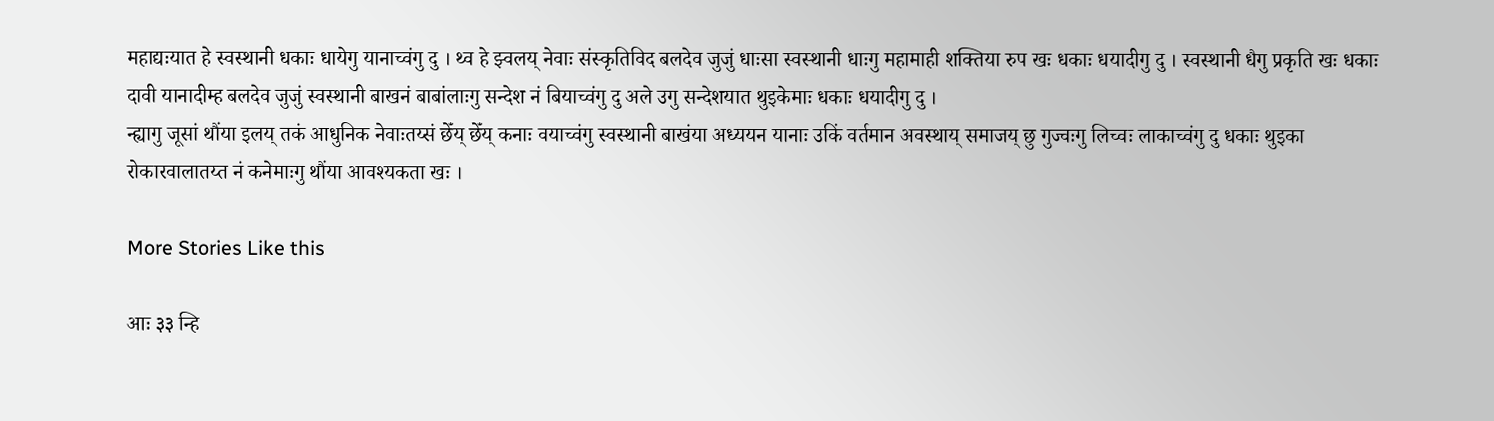महाद्यःयात हे स्वस्थानी धकाः धायेगु यानाच्वंगु दु । थ्व हे झ्वलय् नेवाः संस्कृतिविद बलदेव जुजुं धाःसा स्वस्थानी धाःगु महामाही शक्तिया रुप खः धकाः धयादीगु दु । स्वस्थानी धैगु प्रकृति खः धकाः दावी यानादीम्ह बलदेव जुजुं स्वस्थानी बाखनं बाबांलाःगु सन्देश नं बियाच्वंगु दु अले उगु सन्देशयात थुइकेमाः धकाः धयादीगु दु ।
न्ह्यागु जूसां थौंया इलय् तकं आधुनिक नेवाःतय्सं छेँय् छेँय् कनाः वयाच्वंगु स्वस्थानी बाखंया अध्ययन यानाः उकिं वर्तमान अवस्थाय् समाजय् छु गुज्वःगु लिच्वः लाकाच्वंगु दु धकाः थुइका रोकारवालातय्त नं कनेमाःगु थौंया आवश्यकता खः ।

More Stories Like this

आः ३३ न्हि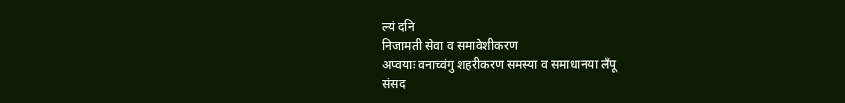ल्यं दनि
निजामती सेवा व समावेशीकरण
अप्वयाः वनाच्वंगु शहरीकरण समस्या व समाधानया लँपू
संसद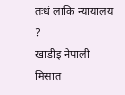तःधं लाकि न्यायालय ?
खाडीइ नेपाली मिसात